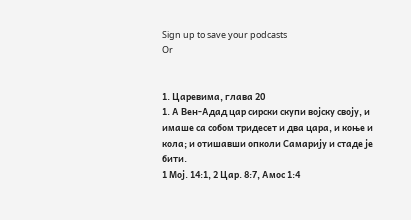Sign up to save your podcasts
Or


1. Царевима, глава 20
1. А Вен-Адад цар сирски скупи војску своју, и имаше са собом тридесет и два цара, и коње и кола; и отишавши опколи Самарију и стаде је бити.
1 Мој. 14:1, 2 Цар. 8:7, Амос 1:4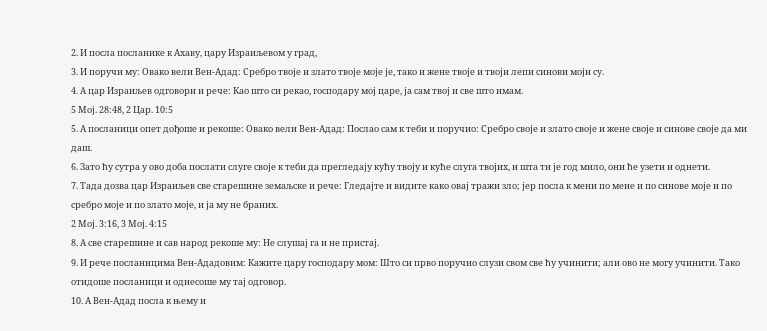2. И посла посланике к Ахаву, цару Израиљевом у град,
3. И поручи му: Овако вели Вен-Адад: Сребро твоје и злато твоје моје је, тако и жене твоје и твоји лепи синови моји су.
4. А цар Израиљев одговори и рече: Као што си рекао, господару мој царе, ја сам твој и све што имам.
5 Мој. 28:48, 2 Цар. 10:5
5. А посланици опет дођоше и рекоше: Овако вели Вен-Адад: Послао сам к теби и поручио: Сребро своје и злато своје и жене своје и синове своје да ми даш.
6. Зато ћу сутра у ово доба послати слуге своје к теби да прегледају кућу твоју и куће слуга твојих, и шта ти је год мило, они ће узети и однети.
7. Тада дозва цар Израиљев све старешине земаљске и рече: Гледајте и видите како овај тражи зло; јер посла к мени по мене и по синове моје и по сребро моје и по злато моје, и ја му не браних.
2 Мој. 3:16, 3 Мој. 4:15
8. А све старешине и сав народ рекоше му: Не слушај га и не пристај.
9. И рече посланицима Вен-Ададовим: Кажите цару господару мом: Што си прво поручио слузи свом све ћу учинити; али ово не могу учинити. Тако отидоше посланици и однесоше му тај одговор.
10. А Вен-Адад посла к њему и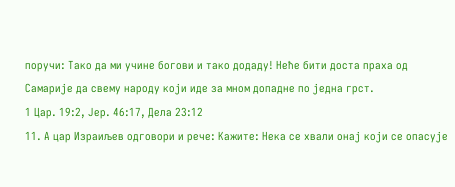поручи: Тако да ми учине богови и тако додаду! Неће бити доста праха од Самарије да свему народу који иде за мном допадне по једна грст.
1 Цар. 19:2, Јер. 46:17, Дела 23:12
11. А цар Израиљев одговори и рече: Кажите: Нека се хвали онај који се опасује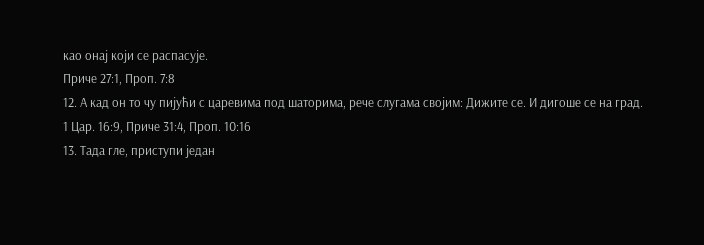као онај који се распасује.
Приче 27:1, Проп. 7:8
12. А кад он то чу пијући с царевима под шаторима, рече слугама својим: Дижите се. И дигоше се на град.
1 Цар. 16:9, Приче 31:4, Проп. 10:16
13. Тада гле, приступи један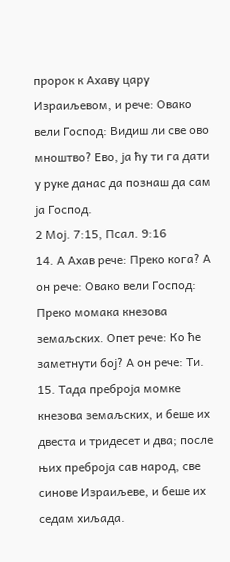пророк к Ахаву цару Израиљевом, и рече: Овако вели Господ: Видиш ли све ово мноштво? Ево, ја ћу ти га дати у руке данас да познаш да сам ја Господ.
2 Мој. 7:15, Псал. 9:16
14. А Ахав рече: Преко кога? А он рече: Овако вели Господ: Преко момака кнезова земаљских. Опет рече: Ко ће заметнути бој? А он рече: Ти.
15. Тада преброја момке кнезова земаљских, и беше их двеста и тридесет и два; после њих преброја сав народ, све синове Израиљеве, и беше их седам хиљада.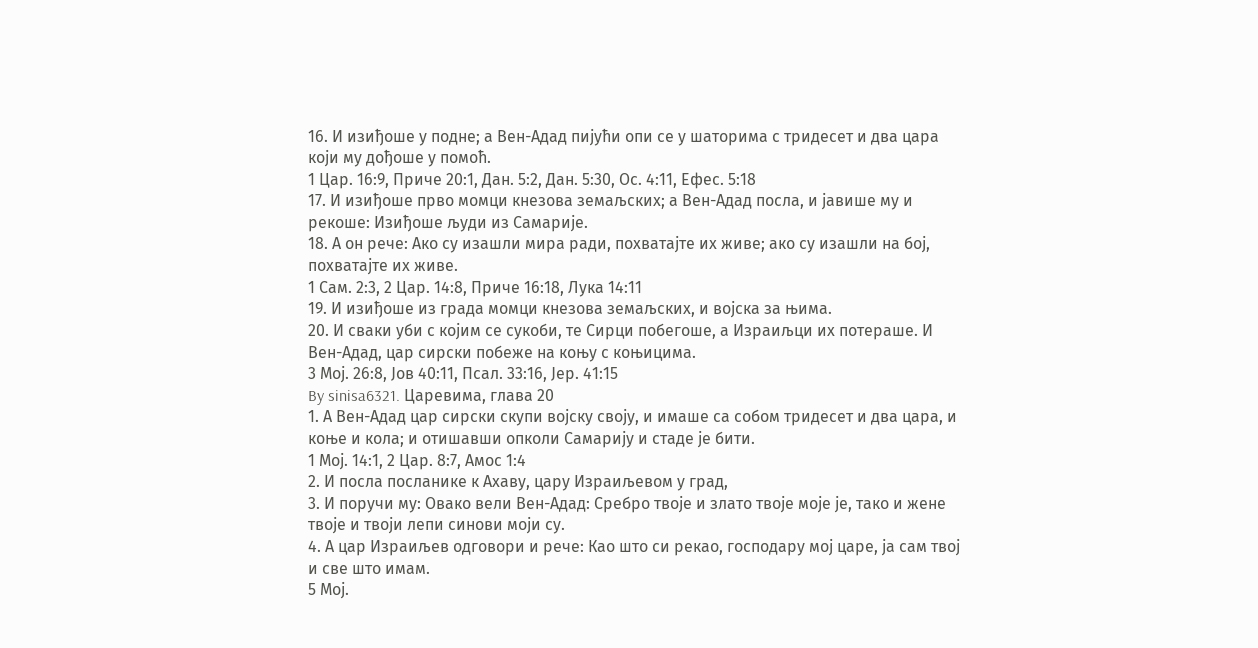16. И изиђоше у подне; а Вен-Адад пијући опи се у шаторима с тридесет и два цара који му дођоше у помоћ.
1 Цар. 16:9, Приче 20:1, Дан. 5:2, Дан. 5:30, Ос. 4:11, Ефес. 5:18
17. И изиђоше прво момци кнезова земаљских; а Вен-Адад посла, и јавише му и рекоше: Изиђоше људи из Самарије.
18. А он рече: Ако су изашли мира ради, похватајте их живе; ако су изашли на бој, похватајте их живе.
1 Сам. 2:3, 2 Цар. 14:8, Приче 16:18, Лука 14:11
19. И изиђоше из града момци кнезова земаљских, и војска за њима.
20. И сваки уби с којим се сукоби, те Сирци побегоше, а Израиљци их потераше. И Вен-Адад, цар сирски побеже на коњу с коњицима.
3 Мој. 26:8, Јов 40:11, Псал. 33:16, Јер. 41:15
By sinisa6321. Царевима, глава 20
1. А Вен-Адад цар сирски скупи војску своју, и имаше са собом тридесет и два цара, и коње и кола; и отишавши опколи Самарију и стаде је бити.
1 Мој. 14:1, 2 Цар. 8:7, Амос 1:4
2. И посла посланике к Ахаву, цару Израиљевом у град,
3. И поручи му: Овако вели Вен-Адад: Сребро твоје и злато твоје моје је, тако и жене твоје и твоји лепи синови моји су.
4. А цар Израиљев одговори и рече: Као што си рекао, господару мој царе, ја сам твој и све што имам.
5 Мој.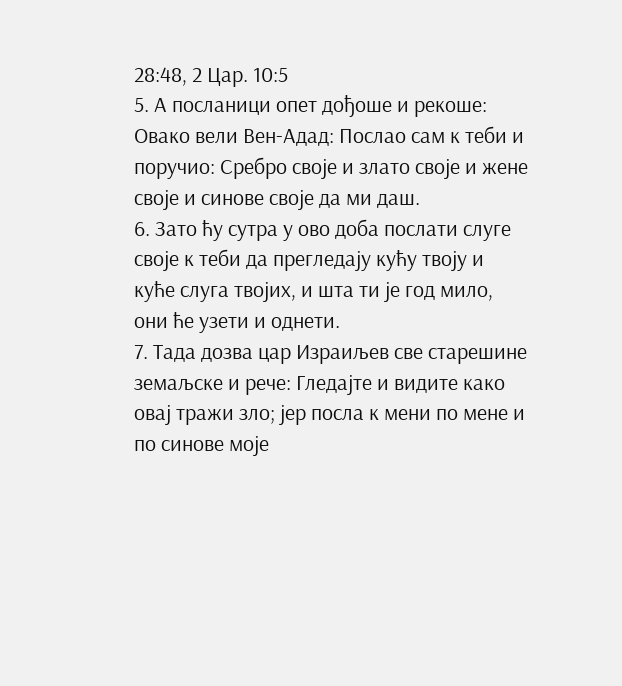28:48, 2 Цар. 10:5
5. А посланици опет дођоше и рекоше: Овако вели Вен-Адад: Послао сам к теби и поручио: Сребро своје и злато своје и жене своје и синове своје да ми даш.
6. Зато ћу сутра у ово доба послати слуге своје к теби да прегледају кућу твоју и куће слуга твојих, и шта ти је год мило, они ће узети и однети.
7. Тада дозва цар Израиљев све старешине земаљске и рече: Гледајте и видите како овај тражи зло; јер посла к мени по мене и по синове моје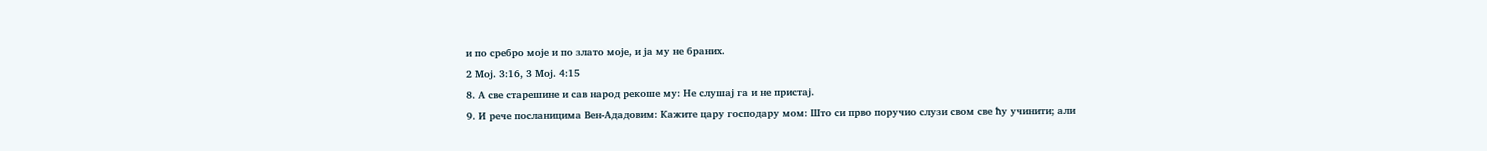и по сребро моје и по злато моје, и ја му не браних.
2 Мој. 3:16, 3 Мој. 4:15
8. А све старешине и сав народ рекоше му: Не слушај га и не пристај.
9. И рече посланицима Вен-Ададовим: Кажите цару господару мом: Што си прво поручио слузи свом све ћу учинити; али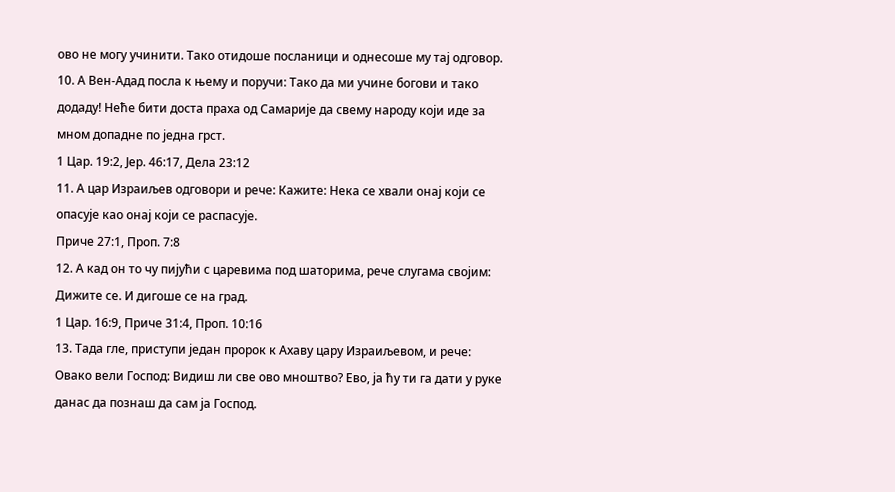ово не могу учинити. Тако отидоше посланици и однесоше му тај одговор.
10. А Вен-Адад посла к њему и поручи: Тако да ми учине богови и тако додаду! Неће бити доста праха од Самарије да свему народу који иде за мном допадне по једна грст.
1 Цар. 19:2, Јер. 46:17, Дела 23:12
11. А цар Израиљев одговори и рече: Кажите: Нека се хвали онај који се опасује као онај који се распасује.
Приче 27:1, Проп. 7:8
12. А кад он то чу пијући с царевима под шаторима, рече слугама својим: Дижите се. И дигоше се на град.
1 Цар. 16:9, Приче 31:4, Проп. 10:16
13. Тада гле, приступи један пророк к Ахаву цару Израиљевом, и рече: Овако вели Господ: Видиш ли све ово мноштво? Ево, ја ћу ти га дати у руке данас да познаш да сам ја Господ.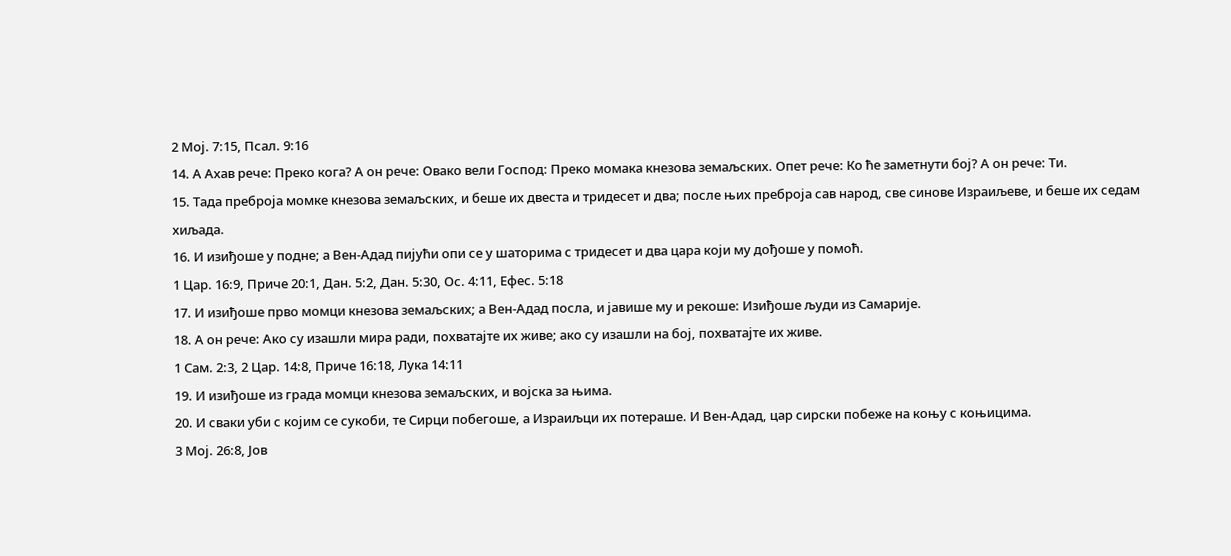2 Мој. 7:15, Псал. 9:16
14. А Ахав рече: Преко кога? А он рече: Овако вели Господ: Преко момака кнезова земаљских. Опет рече: Ко ће заметнути бој? А он рече: Ти.
15. Тада преброја момке кнезова земаљских, и беше их двеста и тридесет и два; после њих преброја сав народ, све синове Израиљеве, и беше их седам хиљада.
16. И изиђоше у подне; а Вен-Адад пијући опи се у шаторима с тридесет и два цара који му дођоше у помоћ.
1 Цар. 16:9, Приче 20:1, Дан. 5:2, Дан. 5:30, Ос. 4:11, Ефес. 5:18
17. И изиђоше прво момци кнезова земаљских; а Вен-Адад посла, и јавише му и рекоше: Изиђоше људи из Самарије.
18. А он рече: Ако су изашли мира ради, похватајте их живе; ако су изашли на бој, похватајте их живе.
1 Сам. 2:3, 2 Цар. 14:8, Приче 16:18, Лука 14:11
19. И изиђоше из града момци кнезова земаљских, и војска за њима.
20. И сваки уби с којим се сукоби, те Сирци побегоше, а Израиљци их потераше. И Вен-Адад, цар сирски побеже на коњу с коњицима.
3 Мој. 26:8, Јов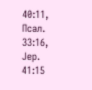40:11, Псал. 33:16, Јер. 41:15